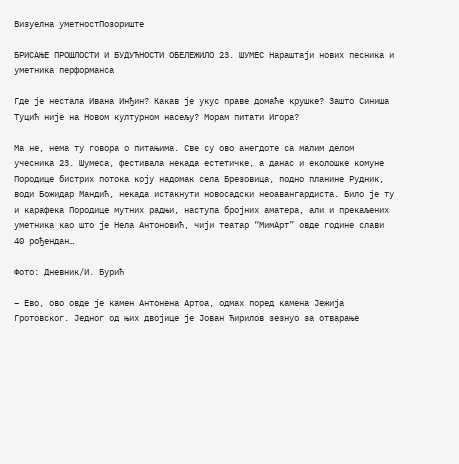Визуелна уметностПозориште

БРИСАЊЕ ПРОШЛОСТИ И БУДУЋНОСТИ ОБЕЛЕЖИЛО 23. ШУМЕС Нараштаји нових песника и уметника перформанса

Где је нестала Ивана Инђин? Какав је укус праве домаће крушке? Зашто Синиша Туцић није на Новом културном насељу? Морам питати Игора?

Ма не, нема ту говора о питањима. Све су ово анегдоте са малим делом учесника 23. Шумеса, фестивала некада естетичке, а данас и еколошке комуне Породице бистрих потока коју надомак села Брезовица, подно планине Рудник, води Божидар Мандић, некада истакнути новосадски неоавангардиста. Било је ту и карафека Породице мутних радњи, наступа бројних аматера, али и прекаљених уметника као што је Нела Антоновић, чији театар “МимАрт” овде године слави 40 рођендан…

Фото: Дневник/И. Бурић

– Ево, ово овде је камен Антонена Артоа, одмах поред камена Јежија Гротовског. Једног од њих двојице је Јован Ћирилов зезнуо за отварање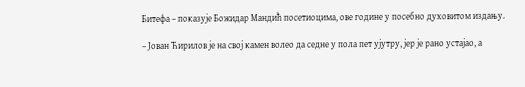Битефа – показује Божидар Мандић посетиоцима, ове године у посебно духовитом издању.

– Јован Ћирилов је на свој камен волео да седне у пола пет ујутру, јер је рано устајао, а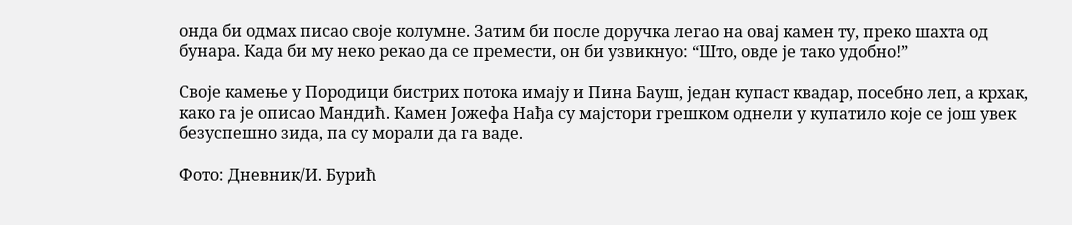онда би одмах писао своје колумне. Затим би после доручка легао на овај камен ту, преко шахта од бунара. Када би му неко рекао да се премести, он би узвикнуо: “Што, овде је тако удобно!”

Своје камење у Породици бистрих потока имају и Пина Бауш, један купаст квадар, посебно леп, а крхак, како га је описао Мандић. Камен Јожефа Нађа су мајстори грешком однели у купатило које се још увек безуспешно зида, па су морали да га ваде.

Фото: Дневник/И. Бурић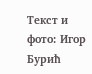Текст и фото: Игор Бурић